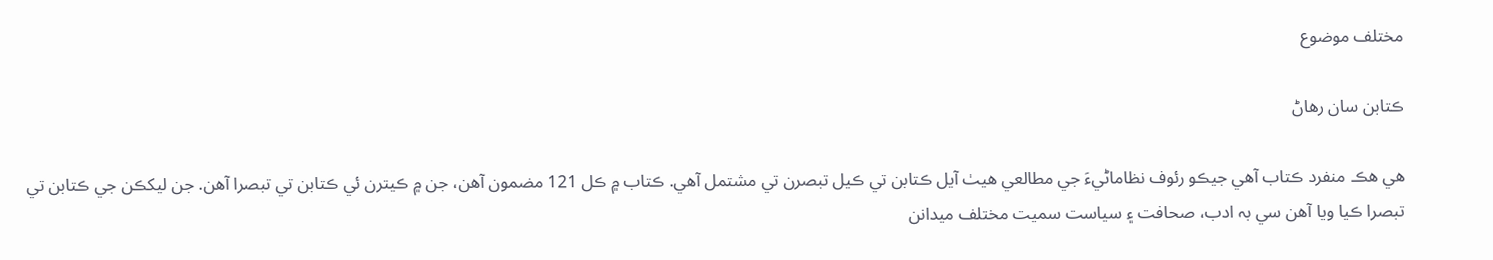مختلف موضوع

ڪتابن سان رھاڻ

ھي ھڪ منفرد ڪتاب آھي جيڪو رئوف نظاماڻيءَ جي مطالعي ھيٺ آيل ڪتابن تي ڪيل تبصرن تي مشتمل آھي. ڪتاب ۾ ڪل 121 مضمون آھن، جن ۾ ڪيترن ئي ڪتابن تي تبصرا آھن. جن ليکڪن جي ڪتابن تي تبصرا ڪيا ويا آھن سي بہ ادب، صحافت ۽ سياست سميت مختلف ميدانن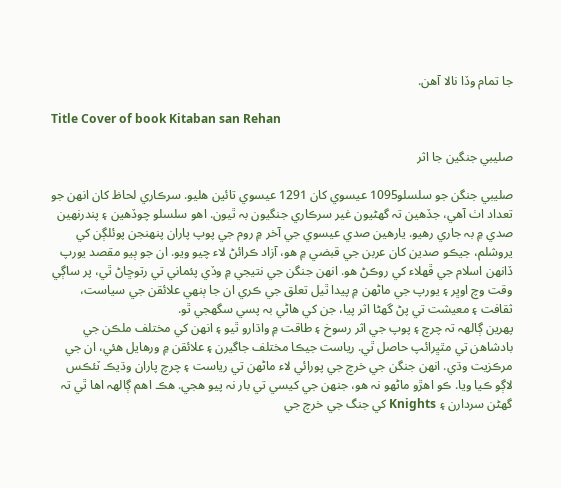جا تمام وڏا نالا آھن.

Title Cover of book Kitaban san Rehan

صليبي جنگين جا اثر

صليبي جنگن جو سلسلو1095 عيسوي کان 1291 عيسوي تائين هليو. سرڪاري لحاظ کان انھن جو تعداد اٺ آهي، جڏهين تہ گهڻيون غير سرڪاري جنگيون بہ ٿيون. اهو سلسلو چوڏهين ۽ پندرنھين صدي ۾ بہ جاري رهيو. يارهين صدي عيسوي جي آخر ۾ روم جي پوپ پاران پنھنجن پوئلڳن کي يروشلم، جيڪو صدين کان عربن جي قبضي ۾ هو، آزاد ڪرائڻ لاء چيو ويو. ان جو ٻيو مقصد يورپ ڏانھن اسلام جي ڦھلاء کي روڪڻ هو. انھن جنگن جي نتيجي ۾ وڏي پئماني تي رتوڇاڻ ٿي، پر ساڳي وقت وچ اوڀر ۽ يورپ جي ماڻھن ۾ پيدا ٿيل تعلق جي ڪري ان جا ٻنھي علائقن جي سياست، ثقافت ۽ معيشت تي پڻ گهڻا اثر پيا، جن کي هاڻي بہ پسي سگهجي ٿو.
پھرين ڳالھہ تہ چرچ ۽ پوپ جي اثر رسوخ ۽ طاقت ۾ واڌارو ٿيو ۽ انھن کي مختلف ملڪن جي بادشاهن تي مٿڀرائپ حاصل ٿي. رياست جيڪا مختلف جاگيرن ۽ علائقن ۾ ورهايل هئي، ان جي مرڪزيت وڌي. انھن جنگن جي خرچ جي پورائي لاء ماڻھن تي رياست ۽ چرچ پاران وڌيڪ ٽئڪس لاڳو ڪيا ويا. ڪو اهڙو ماڻھو نہ هو، جنھن جي کيسي تي بار نہ پيو هجي. هڪ اهم ڳالھہ اها ٿي تہ گهڻن سردارن ۽ Knights کي جنگ جي خرچ جي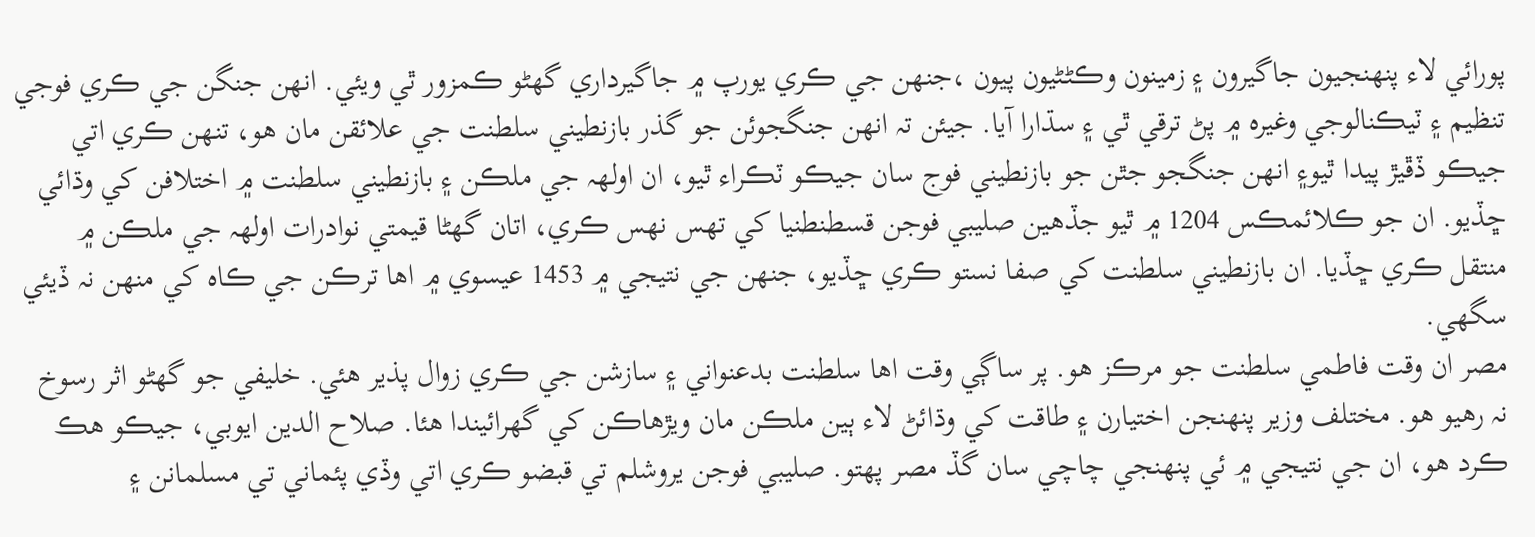پورائي لاء پنھنجيون جاگيرون ۽ زمينون وڪڻڻيون پيون ،جنھن جي ڪري يورپ ۾ جاگيرداري گهڻو ڪمزور ٿي ويئي. انھن جنگن جي ڪري فوجي تنظيم ۽ ٽيڪنالوجي وغيرہ ۾ پڻ ترقي ٿي ۽ سڌارا آيا. جيئن تہ انھن جنگجوئن جو گذر بازنطيني سلطنت جي علائقن مان هو، تنھن ڪري اتي جيڪو ڏڦيڙ پيدا ٿيو۽ انھن جنگجو جٿن جو بازنطيني فوج سان جيڪو ٽڪراء ٿيو، ان اولھہ جي ملڪن ۽ بازنطيني سلطنت ۾ اختلافن کي وڌائي ڇڏيو. ان جو ڪلائمڪس 1204 ۾ ٿيو جڏهين صليبي فوجن قسطنطنيا کي تھس نهس ڪري، اتان گهڻا قيمتي نوادرات اولھہ جي ملڪن ۾ منتقل ڪري ڇڏيا. ان بازنطيني سلطنت کي صفا نستو ڪري ڇڏيو، جنھن جي نتيجي ۾ 1453 عيسوي ۾ اها ترڪن جي ڪاه کي منھن نہ ڏيئي سگهي.
مصر ان وقت فاطمي سلطنت جو مرڪز هو. پر ساڳي وقت اها سلطنت بدعنواني ۽ سازشن جي ڪري زوال پذير هئي. خليفي جو گهڻو اثر رسوخ نہ رهيو هو. مختلف وزير پنھنجن اختيارن ۽ طاقت کي وڌائڻ لاء ٻين ملڪن مان ويڙهاڪن کي گهرائيندا هئا. صلاح الدين ايوبي، جيڪو هڪ ڪرد هو، ان جي نتيجي ۾ ئي پنھنجي چاچي سان گڏ مصر پھتو. صليبي فوجن يروشلم تي قبضو ڪري اتي وڏي پئماني تي مسلمانن ۽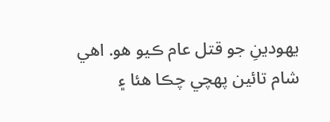يھودينِ جو قتل عام ڪيو هو. اهي شام تائين پھچي چڪا هئا ۽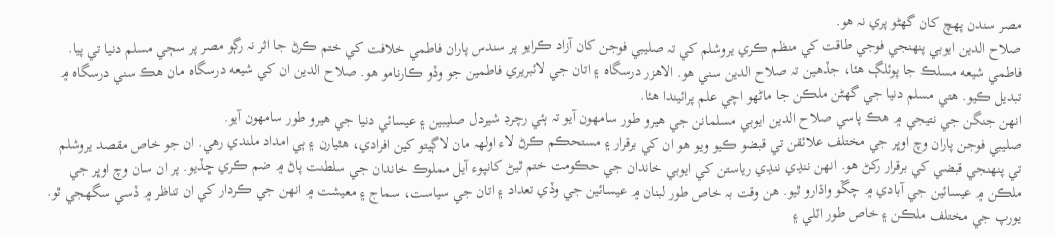مصر سندن پھچ کان گهڻو پري نہ هو.
صلاح الدين ايوبي پنھنجي فوجي طاقت کي منظم ڪري يروشلم کي تہ صليبي فوجن کان آزاد ڪرايو پر سندس پاران فاطمي خلافت کي ختم ڪرڻ جا اثر نہ رڳو مصر پر سڄي مسلم دنيا تي پيا. فاطمي شيعه مسلڪ جا پوئلڳ هئا، جڏهين تہ صلاح الدين سني هو. الاهزر درسگاه ۽ اتان جي لائبريري فاطمين جو وڏو ڪارنامو هو. صلاح الدين ان کي شيعه درسگاه مان هڪ سني درسگاه ۾ تبديل ڪيو. هتي مسلم دنيا جي گهڻن ملڪن جا ماڻھو اچي علم پرائيندا هئا.
انھن جنگن جي نتيجي ۾ هڪ پاسي صلاح الدين ايوبي مسلمانن جي هيرو طور سامھون آيو تہ ٻئي رچرڊ شيردل صليبين ۽ عيسائي دنيا جي هيرو طور سامھون آيو.
صليبي فوجن پاران وچ اوڀر جي مختلف علائقن تي قبضو ڪيو ويو هو ان کي برقرار ۽ مستحڪم ڪرڻ لاء اولھہ مان لاڳيتو کين افرادي، هٿيارن ۽ ٻي امداد ملندي رهي. ان جو خاص مقصد يروشلم تي پنھنجي قبضي کي برقرار رکڻ هو. انھن ننڍي ننڍي رياستن کي ايوبي خاندان جي حڪومت ختم ٿيڻ کانپوء آيل مملوڪ خاندان جي سلطنت پاڻ ۾ ضم ڪري ڇڏيو. پر ان سان وچ اوڀر جي ملڪن ۾ عيسائين جي آبادي ۾ چڱو واڌارو ٿيو. هن وقت بہ خاص طور لبنان ۾ عيسائين جي وڏي تعداد ۽ اتان جي سياست، سماج ۽ معيشت ۾ انھن جي ڪردار کي ان تناظر ۾ ڏسي سگهجي ٿو.
يورپ جي مختلف ملڪن ۽ خاص طور اٽلي ۽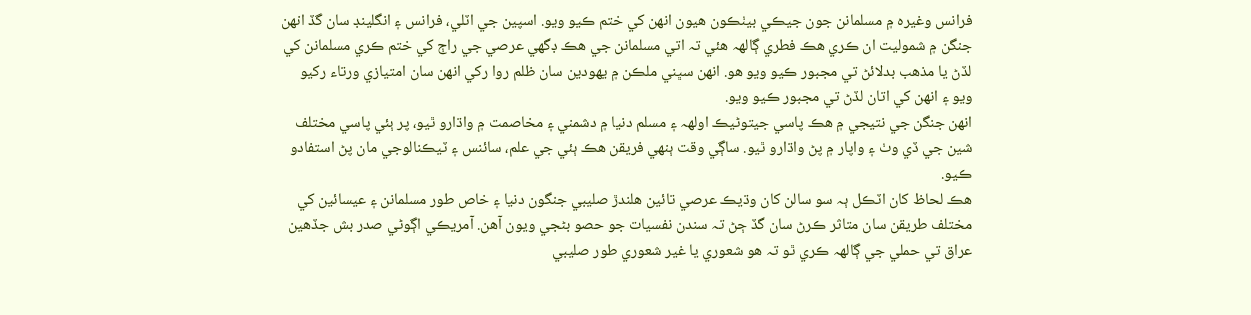فرانس وغيرہ ۾ مسلمانن جون جيڪي بيٺڪون هيون انھن کي ختم ڪيو ويو. اسپين جي اٽلي، فرانس ۽ انگلينڊ سان گڏ انھن جنگن ۾ شموليت ان ڪري هڪ فطري ڳالھہ هئي تہ اتي مسلمانن جي هڪ ڊگهي عرصي جي راڄ کي ختم ڪري مسلمانن کي لڏڻ يا مذهب بدلائڻ تي مجبور ڪيو ويو هو. انھن سڀني ملڪن ۾ يھودين سان ظلم روا رکي انھن سان امتيازي ورتاء رکيو ويو ۽ انھن کي اتان لڏڻ تي مجبور ڪيو ويو.
انھن جنگن جي نتيجي ۾ هڪ پاسي جيتوڻيڪ اولھہ ۽ مسلم دنيا ۾ دشمني ۽ مخاصمت ۾ واڌارو ٿيو، پر ٻئي پاسي مختلف شين جي ڏي وٺ ۽ واپار ۾ پڻ واڌارو ٿيو. ساڳي وقت ٻنھي فريقن هڪ ٻئي جي علم، سائنس ۽ ٽيڪنالوجي مان پڻ استفادو ڪيو.
هڪ لحاظ کان اٽڪل ٻہ سو سالن کان وڌيڪ عرصي تائين هلندڙ صليبي جنگون دنيا ۽ خاص طور مسلمانن ۽ عيسائين کي مختلف طريقن سان متاثر ڪرڻ سان گڏ ڄڻ تہ سندن نفسيات جو حصو بڻجي ويون آهن. آمريڪي اڳوڻي صدر بش جڏهين عراق تي حملي جي ڳالھہ ڪري ٿو تہ هو شعوري يا غير شعوري طور صليبي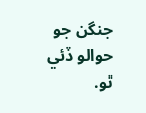جنگن جو حوالو ڏئي ٿو.